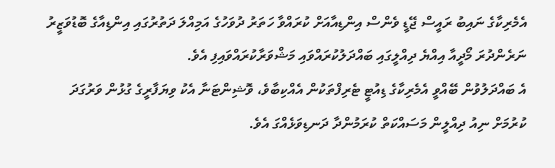އެމެރިކާގެ ނައިބު ރައީސް ޖޭޑީ ވެންސް އިންޑިއާއަށް ކުރައްވާ ހަތަރު ދުވަހުގެ އަމިއްލަ ދަތުރުގައި އިންޑިއާގެ ބޮޑުވަޒީރު ނަރެންދުރަ މޯދީއާ އިއްޔެ ދިއްލީގައި ބައްދަލުކުރައްވައި މަޝްވަރާކުރައްވައިފި އެވެ.
އެ ބައްދަލުވުން ބޭއްވީ އެމެރިކާގެ ޑިއުޓީ ޓެރިފްތަކުން އެއްކިބާވެ، ވޮޝިންޓަނާ އެކު ވިޔަފާރީގެ ގުޅުން ވަރުގަދަ ކުރުމަށް ނިއު ދިއްލީން މަސައްކަތް ކުރަމުންދާ ދަނޑިވަޅެއްގަ އެވެ.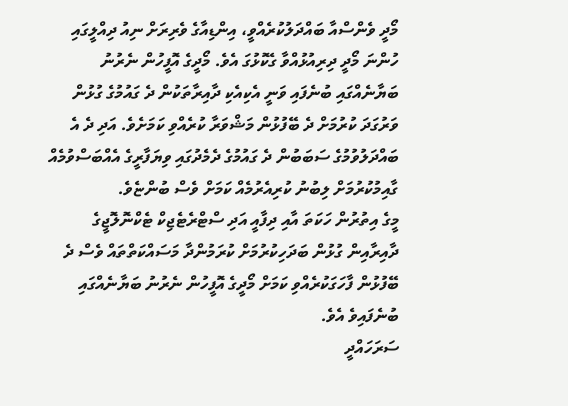މޯދީ ވެންސްއާ ބައްދަލުކުރެއްވީ، އިންޑިއާގެ ވެރިރަށް ނިއު ދިއްލީގައި ހުންނަ މޯދީ ދިރިއުޅުއްވާ ގެކޮޅުގަ އެވެ. މޯދީގެ އޮފީހުން ނެރުނު ބަޔާނެއްގައި ބުނެފައި ވަނީ އެކިއެކި ދާއިރާތަކުން ދެ ގައުމުގެ ގުޅުން ވަރުގަދަ ކުރުމަށް ދެ ބޭފުޅުން މަޝްވަރާ ކުރެއްވި ކަމަށެވެ. އަދި ދެ އެ ބައްދަލުވުމުގެ ސަބަބުން ދެ ގައުމުގެ ދެމެދުގައި ވިޔަފާރީގެ އެއްބަސްވުމެއް ގާއިމުކުރުމަށް ލިބުނު ކުރިއެރުމެއް ކަމަށް ވެސް ބުންޏެވެ.
މީގެ އިތުރުން ހަކަތަ އާއި ދިފާއީ އަދި ސްޓްރެޓެޖިކް ޓެކްނޮލޮޖީގެ ދާއިރާއިން ގުޅުން ބަދަހިކުރުމަށް ކުރަމުންދާ މަސައްކަތްތައް ވެސް ދެ ބޭފުޅުން ފާހަގަކުރެއްވި ކަމަށް މޯދީގެ އޮފީހުން ނެރުނު ބަޔާނެއްގައި ބުނެފައިވެ އެވެ.
ސަރަހައްދީ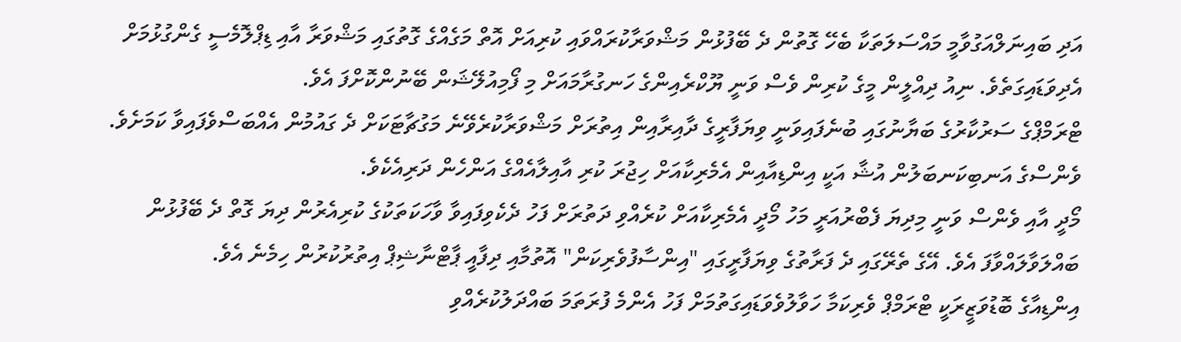އަދި ބައިނަލްއަގުވާމީ މައްސަލަތަކާ ބެހޭ ގޮތުން ދެ ބޭފުޅުން މަޝްވަރާކުރައްވައި ކުރިއަށް އޮތް މަގެއްގެ ގޮތުގައި މަޝްވަރާ އާއި ޑިޕްލޮމެސީ ގެންގުޅުމަށް އެދިވަޑައިގަތެވެ. ނިއު ދިއްލީން މީގެ ކުރިން ވެސް ވަނީ ޔޫކްރެއިންގެ ހަނގުރާމައަށް މި ފޯމިއުލޭޝަން ބޭނުންކޮށްފަ އެވެ.
ޓްރަމްޕްގެ ސަރުކާރުގެ ބަޔާނުގައި ބުނެފައިވަނީ ވިޔަފާރީގެ ދާއިރާއިން އިތުރަށް މަޝްވަރާކުރެވޭނެ މަގުޗާޓަކަށް ދެ ގައުމުން އެއްބަސްވެފައިވާ ކަމަށެވެ.
ވެންސްގެ އަނބިކަނބަލުން އުޝާ އަކީ އިންޑިއާއިން އެމެރިކާއަށް ހިޖުރަ ކުރި އާއިލާއެއްގެ އަންހެން ދަރިއެކެވެ.
މޯދީ އާއި ވެންސް ވަނީ މިދިޔަ ފެބްރުއަރީ މަހު މޯދީ އެމެރިކާއަށް ކުރެއްވި ދަތުރަށް ފަހު ދެކެވިފައިވާ ވާހަކަތަކުގެ ކުރިއެރުން ދިޔަ ގޮތް ދެ ބޭފުޅުން ބައްލަވާލައްވާފަ އެވެ. އޭގެ ތެރޭގައި ދެ ފަރާތުގެ ވިޔަފާރީގައި "އިންސާފުވެރިކަން" އޮތުމާއި ދިފާއީ ޕާޓްނާޝިޕް އިތުރުކުރުން ހިމެނެ އެވެ.
އިންޑިއާގެ ބޮޑުވަޒީރަކީ ޓްރަމްޕް ވެރިކަމާ ހަވާލުވެވަޑައިގަތުމަށް ފަހު އެންމެ ފުރަތަމަ ބައްދަލުކުރެއްވި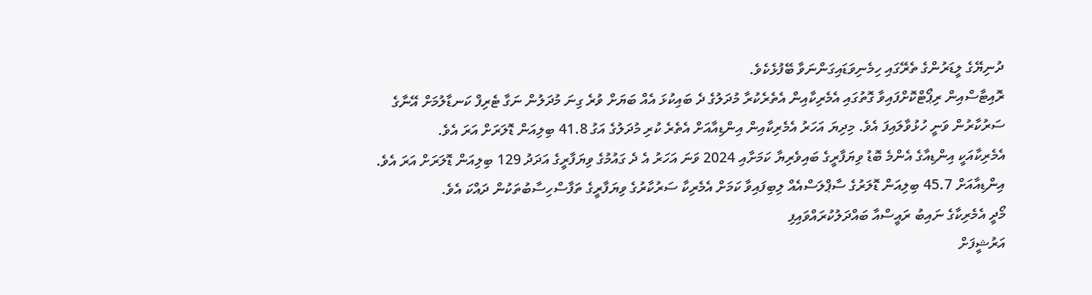ދުނިޔޭގެ ލީޑަރުންގެ ތެރޭގައި ހިމެނިވަޑައިގަންނަވާ ބޭފުޅެކެވެ.
ރޮއިޓާސްއިން ރިޕޯޓްކޮށްފައިވާ ގޮތުގައި އެމެރިކާއިން އެތެރެކުރާ މުދަލުގެ ދެ ބައިކުޅަ އެއް ބަޔަށް ވުރެ ގިނަ މުދަލުން ނަގާ ޓެރިފް ކަނޑާލުމަށް އޭނާގެ ސަރުކާރުން ވަނީ ހުޅުވާލައިފަ އެވެ. މިދިޔަ އަހަރު އެމެރިކާއިން އިންޑިއާއަށް އެތެރެ ކުރި މުދަލުގެ އަގު 41.8 ބިލިއަން ޑޮލަރަށް އަރަ އެވެ.
އެމެރިކާއަކީ އިންޑިއާގެ އެންމެ ބޮޑު ވިޔަފާރީގެ ބައިވެރިޔާ ކަމަށާއި 2024 ވަނަ އަހަރު އެ ދެ ގައުމުގެ ވިޔަފާރީގެ އަދަދު 129 ބިލިއަން ޑޮލަރަށް އަރަ އެވެ. އިންޑިއާއަށް 45.7 ބިލިއަން ޑޮލަރުގެ ސާޕްލަސްއެއް ލިބިފައިވާ ކަމަށް އެމެރިކާ ސަރުކާރުގެ ވިޔަފާރީގެ ތަފާސްހިސާބުތަކުން ދައްކަ އެވެ.
މޯދީ އެމެރިކާގެ ނައިބު ރައީސްއާ ބައްދަލުކުރައްވައިފި
އަރުޝީފަށް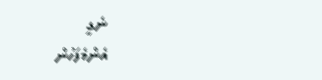ނެގީ
އެންމެފަހުން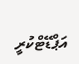އަޕްޑޭޓްކުރީ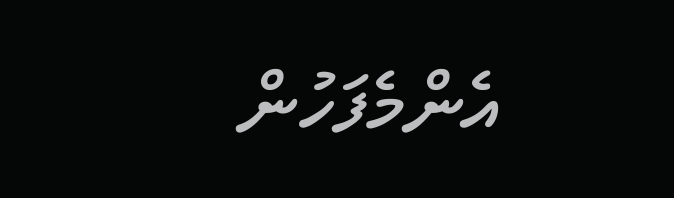އެންމެފަހުން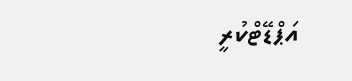އަޕްޑޭޓްކުރީ